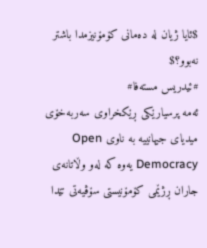$ئایا ژیان لە دەمانی کۆمۆنیزمدا باشتر نەبوو؟$
#ئیدریس مستەفا#
ئەمە پرسیارێکی ڕێکخراوی سەربەخۆی میدیای جیهانییە بە ناوی Open Democracy یەوە کە لەو وڵاتانەی جاران ڕژێمی کۆمۆنیستی سۆڤیەتی تێدا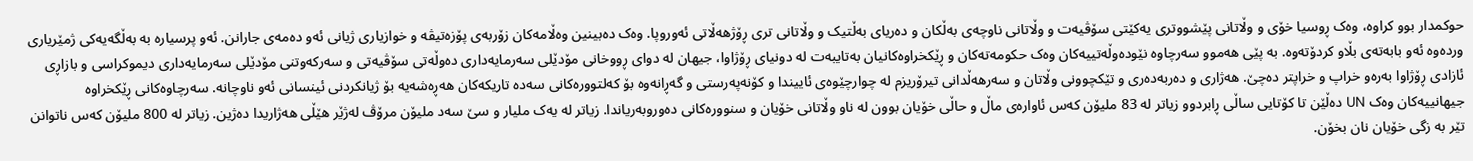حوکمدار بوو کراوە، وەک ڕوسیا خۆی و وڵاتانی پێشووتری یەکێتی سۆڤیەت و وڵاتانی ناوچەی بەڵکان و دەریای بەڵتیک و وڵاتانی تری ڕۆژهەڵاتی ئەوروپا. وەک دەبینین وەڵامەکان زۆربەی پۆزەتیڤە و خوازیاری ژیانی ئەو دەمەی جارانن. ئەو پرسیارە بە بەڵگەیەکی ژمێریاری وردەوە ئەو بابەتەی بڵاو کردۆتەوە. بە پێی هەموو سەرچاوە نێودەوڵەتییەکان وەک حکومەتەکان و ڕێکخراوەکانیان بەتایبەت لە دونیای ڕۆژاوا، جیهان لە دوای ڕووخانی مۆدێلی سەرمایەداری دەوڵەتی سۆڤیەتی و سەرکەوتنی مۆدێلی سەرمایەداری دیموکراسی و بازاڕی ئازادی ڕۆژاوا بەرەو خراپ و خراپتر دەچێ. هەژاری و دەربەدەری و تێکچوونی وڵاتان و سەرهەڵدانی تیرۆریزم لە چوارچێوەی ئاییندا و کۆنەپەرستی و گەڕانەوە بۆ کەلتوورەکانی سەدە تاریکەکان هەڕەشەیە بۆ ژیانکردنی ئینسانی ئەو ناوچانە. سەرچاوەکانی ڕێکخراوە جیهانییەکان وەک UN دەڵێن تا کۆتایی ساڵی ڕابردوو زیاتر لە 83 ملیۆن کەس ئاوارەی ماڵ و حاڵی خۆیان بوون لە ناو وڵاتانی خۆیان و سنوورەکانی دەوروبەریاندا. زیاتر لە یەک ملیار و سێ سەد ملیۆن مرۆڤ لەژێر هێڵی هەژاریدا دەژین. زیاتر لە 800 ملیۆن کەس ناتوانن تێر بە زگی خۆیان نان بخۆن.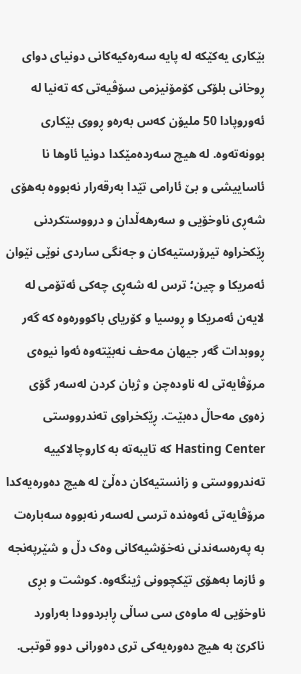بێکاری یەکێکە لە پایە سەرەکیەکانی دونیای دوای ڕوخانی بلۆکی کۆمۆنیزمی سۆڤیەتی کە تەنیا لە ئەوروپادا 50 ملیۆن کەس بەرەو ڕووی بێکاری بوونەتەوە. لە هیچ سەردەمێکدا دونیا ئاوها نا ئاساییشی و بێ ئارامی تێدا بەرقەرار نەبووە بەهۆی شەڕی ناوخۆیی و سەرهەڵدان و درووستکردنی ڕێکخراوە تیرۆرستیەکان و جەنگی ساردی نوێی نێوان ئەمریکا و چین؛ ترس لە شەڕی چەکی ئەتۆمی لە لایەن ئەمریکا و ڕوسیا و کۆریای باکوورەوە کە گەر ڕووبدات گەر جیهان مەحف نەبێتەوە ئەوا نیوەی مرۆڤایەتی لە ناودەچن و ژیان کردن لەسەر گۆی زەوی مەحاڵ دەبێت. ڕێکخراوی تەندرووستی Hasting Center کە تایبەتە بە کاروچالاکییە تەندرووستی و زانستیەکان دەڵێ لە هیچ دەورەیەکدا مرۆڤایەتی ئەوەندە ترسی لەسەر نەبووە سەبارەت بە پەرەسەندنی نەخۆشیەکانی وەک دڵ و شێرپەنجە و ئازما بەهۆی تێکچوونی ژینگەوە. کوشت و بڕی ناوخۆیی لە ماوەی سی ساڵی ڕابردوودا بەراورد ناکرێ بە هیچ دەورەیەکی تری دەورانی دوو قوتبی.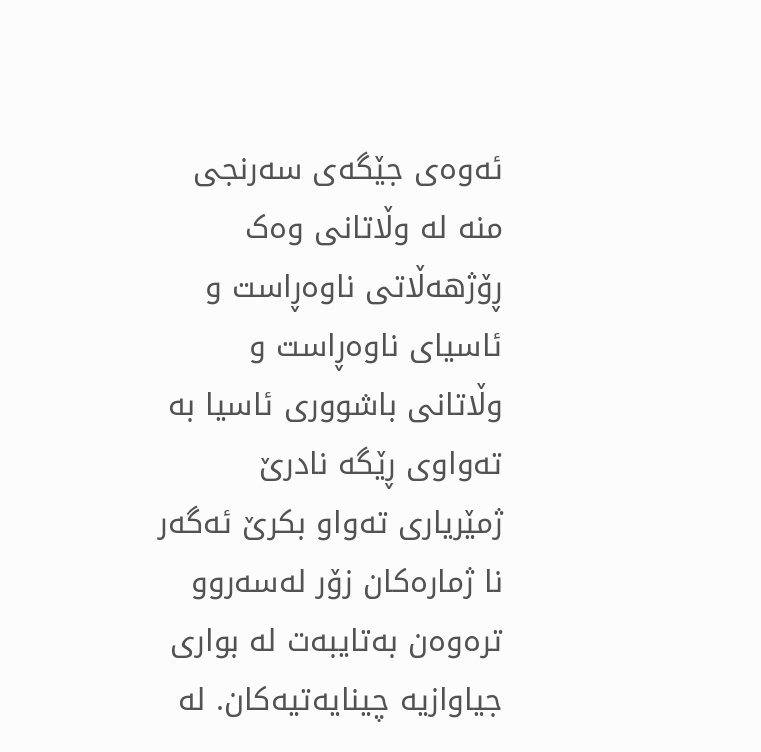ئەوەی جێگەی سەرنجی منە لە وڵاتانی وەک ڕۆژهەڵاتی ناوەڕاست و ئاسیای ناوەڕاست و وڵاتانی باشووری ئاسیا بە تەواوی ڕێگە نادرێ ژمێریاری تەواو بکرێ ئەگەر نا ژمارەکان زۆر لەسەروو ترەوەن بەتایبەت لە بواری جیاوازیە چینایەتیەکان. لە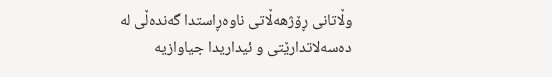وڵاتانی ڕۆژهەڵاتی ناوەڕاستدا گەندەڵی لە دەسەلاتدارێتی و ئیداریدا جیاوازیە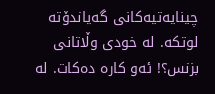چینایەتیەکانی گەیاندۆتە لوتکە. لە خودی وڵاتانی بزنس؟! ئەو کارە دەکات. لە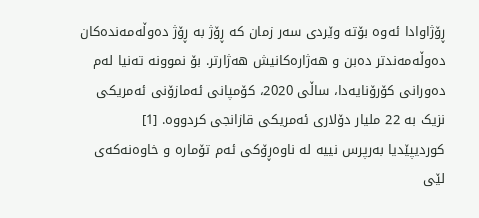ڕۆژاوادا ئەوە بۆتە وێردی سەر زمان کە ڕۆژ بە ڕۆژ دەوڵەمەندەکان دەوڵەمەندتر دەبن و هەژارەکانیش هەژارتر. بۆ نموونە تەنیا لەم دەورانی کۆرۆنایەدا، ساڵی 2020، کۆمپانی ئەمازۆنی ئەمریکی نزیک بە 22 ملیار دۆلاری ئەمریکی قازانجی کردووە. [1]
کوردیپێدیا بەرپرس نییە لە ناوەڕۆکی ئەم تۆمارە و خاوەنەکەی لێی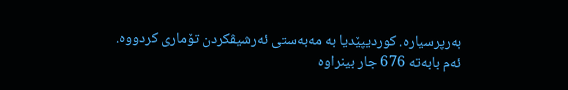بەرپرسیارە. کوردیپێدیا بە مەبەستی ئەرشیڤکردن تۆماری کردووە.
ئەم بابەتە 676 جار بینراوە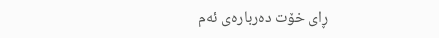ڕای خۆت دەربارەی ئەم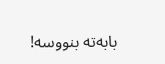بابەتە بنووسە!